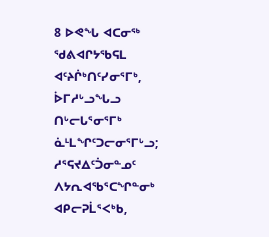8 ᐅᕙᖓ ᐊᑕᓂᖅ ᖁᕕᐊᒋᔭᖃᕋᒪ ᐊᑦᔨᒌᒃᑎᑦᓯᓂᕐᒥᒃ, ᐆᒥᓱᒡᓗᖓᓗ ᑎᒡᓕᒐᕐᓂᕐᒥᒃ ᓈᒻᒪᖏᑦᑐᓕᓂᕐᒥᒡᓗ; ᓱᕐᕋᔪᐃᑦᑑᓂᓐᓄᑦ ᐱᔭᕆᐊᖃᕐᑕᖏᓐᓂᒃ ᐊᑭᓕᕈᒫᕐᐸᒃᑲ,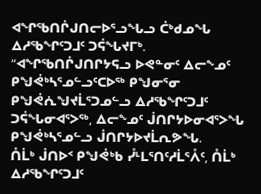ᐊᖏᖃᑎᒌᒍᑎᓕᐅᕐᓗᖓᓗ ᑖᒃᑯᓄᖓ ᐃᓱᖃᖏᑦᑐᒧᑦ ᑐᕌᖓᔪᒥᒃ.
“ᐊᖏᖃᑎᒌᒍᑎᒋᔭᕋᓗ ᐅᕙᓐᓂᑦ ᐃᓕᖕᓄᑦ ᑭᖑᕚᒃᓴᕐᓄᓪᓗᑦᑕᐅᖅ ᑭᖑᓂᕐᓂ ᑭᖑᕚᕇᖑᔪᒫᕐᑐᓄᓪᓗ ᐃᓱᖃᖏᑦᑐᒧᑦ ᑐᕌᖓᓂᐊᕐᐳᖅ, ᐃᓕᖕᓄᑦ ᒎᑎᒋᔭᐅᓂᐊᕐᐳᖓ ᑭᖑᕚᒃᓴᕐᓄᓪᓗ ᒎᑎᒋᔭᐅᔪᒫᕆᕗᖓ.
ᑍᒫᒃ ᒎᑎᐅᑉ ᑭᖑᕚᒃᑲ ᓮᒻᒪᕐᑎᑦᓱᒫᕐᐰᑦ, ᑍᒫᒃ ᐃᓱᖃᖏᑦᑐᒧᑦ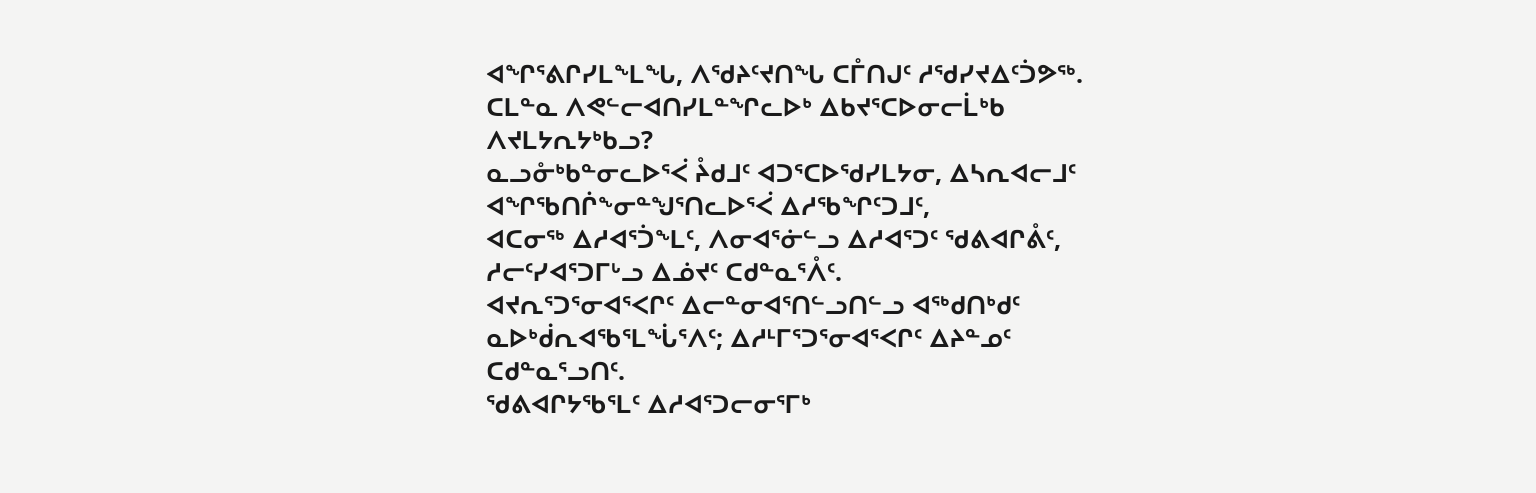ᐊᖏᕐᕕᒋᓯᒪᖕᒪᖓ, ᐱᖁᔨᑦᔪᑎᖓ ᑕᒤᑎᒍᑦ ᓱᖁᓯᔪᐃᑦᑑᕗᖅ. ᑕᒪᓐᓇ ᐱᕙᓪᓕᐊᑎᓯᒪᓐᖏᓚᐅᒃ ᐃᑲᔪᕐᑕᐅᓂᓕᒫᒃᑲ ᐱᔪᒪᔭᕆᔭᒃᑲᓗ?
ᓇᓗᓁᒃᑲᓐᓂᓚᐅᕐᐹ ᔧᑯᒧᑦ ᐊᑐᕐᑕᐅᖁᓯᒪᔭᓂ, ᐃᓴᕆᐊᓕᒧᑦ ᐊᖏᖃᑎᒌᖕᓂᓐᖑᕐᑎᓚᐅᕐᐹ ᐃᓱᖃᖏᑦᑐᒧᑦ,
ᐊᑕᓂᖅ ᐃᓱᐊᕐᑑᖕᒪᑦ, ᐱᓂᐊᕐᓃᓪᓗ ᐃᓱᐊᕐᑐᑦ ᖁᕕᐊᒋᕔᑦ, ᓱᓕᑦᓯᐊᕐᑐᒥᒡᓗ ᐃᓅᔪᑦ ᑕᑯᓐᓇᕐᐰᑦ.
ᐊᔪᕆᕐᑐᕐᓂᐊᕐᐸᒋᑦ ᐃᓕᓐᓂᐊᕐᑎᓪᓗᑎᓪᓗ ᐊᖅᑯᑎᒃᑯᑦ ᓇᐅᒃᑰᕆᐊᖃᕐᒪᖔᕐᐱᑦ; ᐃᓱᒻᒥᕐᑐᕐᓂᐊᕐᐸᒋᑦ ᐃᔨᓐᓄᑦ ᑕᑯᓐᓇᕐᓗᑎᑦ.
ᖁᕕᐊᒋᔭᖃᕐᒪᑦ ᐃᓱᐊᕐᑐᓕᓂᕐᒥᒃ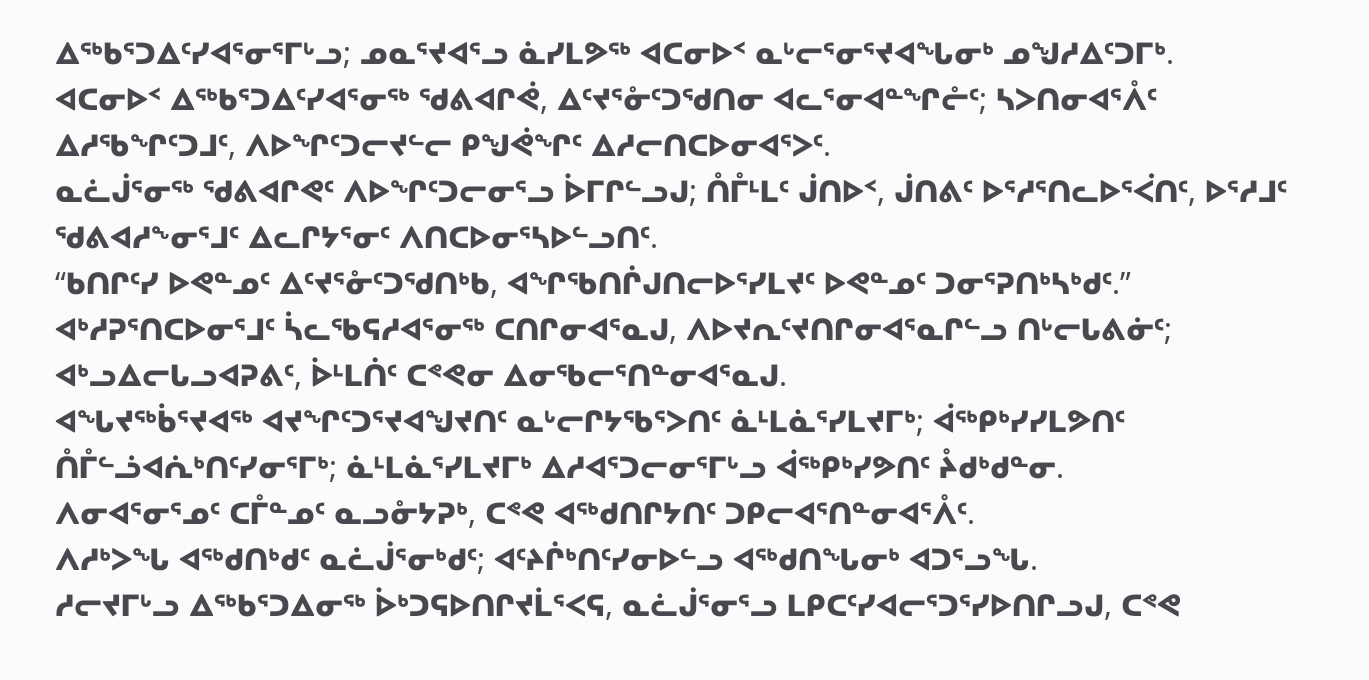ᐃᖅᑲᕐᑐᐃᑦᓯᐊᕐᓂᕐᒥᒡᓗ; ᓄᓇᕐᔪᐊᕐᓗ ᓈᓯᒪᕗᖅ ᐊᑕᓂᐅᑉ ᓇᒡᓕᕐᓂᕐᔪᐊᖓᓂᒃ ᓄᖑᓱᐃᑦᑐᒥᒃ.
ᐊᑕᓂᐅᑉ ᐃᖅᑲᕐᑐᐃᑦᓯᐊᕐᓂᖅ ᖁᕕᐊᒋᕚ, ᐃᑦᔪᕐᓁᑦᑐᖁᑎᓂ ᐊᓚᕐᓂᐊᓐᖏᓔᑦ; ᓴᐳᑎᓂᐊᕐᐰᑦ ᐃᓱᖃᖏᑦᑐᒧᑦ, ᐱᐅᖏᑦᑐᓕᔪᓪᓕ ᑭᖑᕚᖏᑦ ᐃᓱᓕᑎᑕᐅᓂᐊᕐᐳᑦ.
ᓇᓛᒎᕐᓂᖅ ᖁᕕᐊᒋᕙᑦ ᐱᐅᖏᑦᑐᓕᓂᕐᓗ ᐆᒥᒋᓪᓗᒍ; ᑍᒤᒻᒪᑦ ᒎᑎᐅᑉ, ᒎᑎᕕᑦ ᐅᕐᓱᕐᑎᓚᐅᕐᐹᑎᑦ, ᐅᕐᓱᒧᑦ ᖁᕕᐊᓱᖕᓂᕐᒧᑦ ᐃᓚᒋᔭᕐᓂᑦ ᐱᑎᑕᐅᓂᕐᓴᐅᓪᓗᑎᑦ.
“ᑲᑎᒋᑦᓯ ᐅᕙᓐᓄᑦ ᐃᑦᔪᕐᓁᑦᑐᖁᑎᒃᑲ, ᐊᖏᖃᑎᒌᒍᑎᓕᐅᕐᓯᒪᔪᑦ ᐅᕙᓐᓄᑦ ᑐᓂᕐᕈᑎᒃᓴᒃᑯᑦ.”
ᐊᒃᓱᕈᕐᑎᑕᐅᓂᕐᒧᑦ ᓵᓚᖃᕋᓱᐊᕐᓂᖅ ᑕᑎᒋᓂᐊᕐᓇᒍ, ᐱᐅᔪᕆᑦᔪᑎᒋᓂᐊᕐᓇᒋᓪᓗ ᑎᒡᓕᒐᕕᓃᑦ; ᐊᒃᓗᐃᓕᒐᓗᐊᕈᕕᑦ, ᐆᒻᒪᑏᑦ ᑕᕝᕙᓂ ᐃᓂᖃᓕᕐᑎᓐᓂᐊᕐᓇᒍ.
ᐊᖓᔪᖅᑳᕐᔪᐊᖅ ᐊᔪᖏᑦᑐᕐᔪᐊᖑᔪᑎᑦ ᓇᒡᓕᒋᔭᖃᕐᐳᑎᑦ ᓈᒻᒪᓈᕐᓯᒪᔪᒥᒃ; ᐋᖅᑭᒃᓯᓯᒪᕗᑎᑦ ᑍᒤᓪᓘᐊᕇᒃᑎᑦᓯᓂᕐᒥᒃ; ᓈᒻᒪᓈᕐᓯᒪᔪᒥᒃ ᐃᓱᐊᕐᑐᓕᓂᕐᒥᒡᓗ ᐋᖅᑭᒃᓯᕗᑎᑦ ᔧᑯᒃᑯᓐᓂ.
ᐱᓂᐊᕐᓂᕐᓄᑦ ᑕᒤᓐᓄᑦ ᓇᓗᓁᔭᕈᒃ, ᑕᕝᕙ ᐊᖅᑯᑎᒋᔭᑎᑦ ᑐᑭᓕᐊᕐᑎᓐᓂᐊᕐᐰᑦ.
ᐱᓱᒃᐳᖓ ᐊᖅᑯᑎᒃᑯᑦ ᓇᓛᒎᕐᓂᒃᑯᑦ; ᐊᑦᔨᒌᒃᑎᑦᓯᓂᐅᓪᓗ ᐊᖅᑯᑎᖓᓂᒃ ᐊᑐᕐᓗᖓ.
ᓱᓕᔪᒥᒡᓗ ᐃᖅᑲᕐᑐᐃᓂᖅ ᐆᒃᑐᕋᐅᑎᒋᔪᒫᕐᐸᕋ, ᓇᓛᒎᕐᓂᕐᓗ ᒪᑭᑕᑦᓯᐊᓕᕐᑐᕐᓯᐅᑎᒋᓗᒍ, ᑕᕝᕙ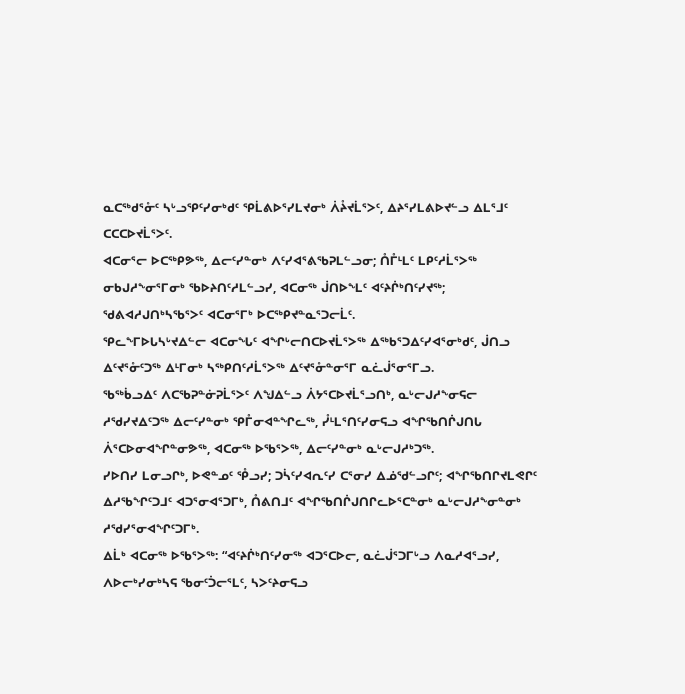ᓇᑕᖅᑯᕐᓁᑦ ᓴᒡᓗᕿᑦᓯᓂᒃᑯᑦ ᕿᒫᕕᐅᕐᓯᒪᔪᓂᒃ ᐲᔧᔪᒫᕐᐳᑦ, ᐃᔨᕐᓯᒪᕕᐅᔪᓪᓗ ᐃᒪᕐᒧᑦ ᑕᑕᑕᐅᔪᒫᕐᐳᑦ.
ᐊᑕᓂᕐᓕ ᐅᑕᖅᑭᕗᖅ, ᐃᓕᑦᓯᓐᓂᒃ ᐱᑦᓯᐊᕐᕕᖃᕈᒪᓪᓗᓂ; ᑍᒤᒻᒪᑦ ᒪᑭᑦᓱᒫᕐᐳᖅ ᓂᑲᒍᓱᖕᓂᕐᒥᓂᒃ ᖃᐅᔨᑎᑦᓱᒪᓪᓗᓯ, ᐊᑕᓂᖅ ᒎᑎᐅᖕᒪᑦ ᐊᑦᔨᒌᒃᑎᑦᓯᔪᖅ; ᖁᕕᐊᓱᒍᑎᒃᓴᖃᕐᐳᑦ ᐊᑕᓂᕐᒥᒃ ᐅᑕᖅᑭᔪᓐᓇᕐᑐᓕᒫᑦ.
ᕿᓚᖕᒥᐅᒐᓴᒡᔪᐃᓪᓕ ᐊᑕᓂᖓᑦ ᐊᖏᒡᓕᑎᑕᐅᔪᒫᕐᐳᖅ ᐃᖅᑲᕐᑐᐃᑦᓯᐊᕐᓂᒃᑯᑦ, ᒎᑎᓗ ᐃᑦᔪᕐᓁᑦᑐᖅ ᐃᒻᒥᓂᒃ ᓴᖅᑭᑎᑦᓱᒫᕐᐳᖅ ᐃᑦᔪᕐᓁᓐᓂᕐᒥ ᓇᓛᒎᕐᓂᕐᒥᓗ.
ᖃᖅᑳᓗᐃᑦ ᐱᑕᖃᕈᓐᓃᕈᒫᕐᐳᑦ ᐱᖑᐃᓪᓗ ᐲᔭᕐᑕᐅᔪᒫᕐᓗᑎᒃ, ᓇᒡᓕᒍᓱᖕᓂᕋᓕ ᓱᖁᓯᔪᐃᑦᑐᖅ ᐃᓕᑦᓯᓐᓂᒃ ᕿᒤᓂᐊᓐᖏᓚᖅ, ᓮᒻᒪᕐᑎᑦᓯᓂᕋᓗ ᐊᖏᖃᑎᒌᒍᑎᒐ ᐲᕐᑕᐅᓂᐊᖏᓐᓂᕗᖅ, ᐊᑕᓂᖅ ᐅᖃᕐᐳᖅ, ᐃᓕᑦᓯᓐᓂᒃ ᓇᒡᓕᒍᓱᒃᑐᖅ.
ᓯᐅᑎᓯ ᒪᓂᓗᒋᒃ, ᐅᕙᓐᓄᑦ ᕾᓗᓯ; ᑐᓵᑦᓯᐊᕆᑦᓯ ᑕᕐᓂᓯ ᐃᓅᖁᓪᓗᒋᑦ; ᐊᖏᖃᑎᒋᔪᒪᕙᒋᑦ ᐃᓱᖃᖏᑦᑐᒧᑦ ᐊᑐᕐᓂᐊᕐᑐᒥᒃ, ᑍᕕᑎᒧᑦ ᐊᖏᖃᑎᒌᒍᑎᒋᓚᐅᕐᑕᓐᓂᒃ ᓇᒡᓕᒍᓱᖕᓂᓐᓂᒃ ᓱᖁᓯᕐᓂᐊᖏᑦᑐᒥᒃ.
ᐃᒫᒃ ᐊᑕᓂᖅ ᐅᖃᕐᐳᖅ: “ᐊᑦᔨᒌᒃᑎᑦᓯᓂᖅ ᐊᑐᕐᑕᐅᓕ, ᓇᓛᒎᕐᑐᒥᒡᓗ ᐱᓇᓱᐊᕐᓗᓯ, ᐱᐅᓕᒃᓯᓂᒃᓴᕋ ᖃᓂᑦᑑᓕᕐᒪᑦ, ᓴᐳᑦᔨᓂᕋᓗ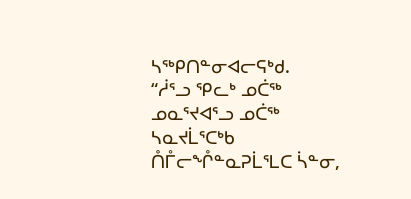ᓴᖅᑭᑎᓐᓂᐊᓕᕋᒃᑯ.
“ᓲᕐᓗ ᕿᓚᒃ ᓄᑖᖅ ᓄᓇᕐᔪᐊᕐᓗ ᓄᑖᖅ ᓴᓇᔪᒫᕐᑕᒃᑲ ᑍᒤᓕᖎᓐᓇᕈᒫᕐᒪᑕ ᓵᓐᓂ,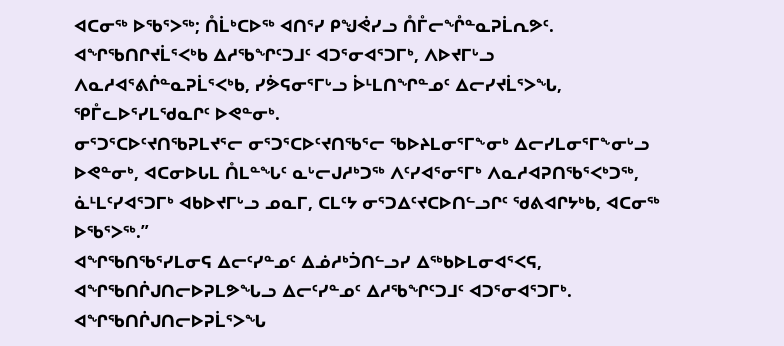ᐊᑕᓂᖅ ᐅᖃᕐᐳᖅ; ᑍᒫᒃᑕᐅᖅ ᐊᑎᕐᓯ ᑭᖑᕚᓯᓗ ᑍᒤᓕᖎᓐᓇᕈᒫᕆᕗᑦ.
ᐊᖏᖃᑎᒋᔪᒫᕐᐸᒃᑲ ᐃᓱᖃᖏᑦᑐᒧᑦ ᐊᑐᕐᓂᐊᕐᑐᒥᒃ, ᐱᐅᔪᒥᒡᓗ ᐱᓇᓱᐊᕐᕕᒌᓐᓇᕈᒫᕐᐸᒃᑲ, ᓯᕘᕋᓂᕐᒥᒡᓗ ᐆᒻᒪᑎᖏᓐᓄᑦ ᐃᓕᓯᔪᒫᕐᐳᖓ, ᕿᒤᓚᐅᕐᓯᒪᖁᓇᒋᑦ ᐅᕙᓐᓂᒃ.
ᓂᕐᑐᕐᑕᐅᑦᔪᑎᖃᕈᒪᔪᕐᓕ ᓂᕐᑐᕐᑕᐅᑦᔪᑎᖃᕐᓕ ᖃᐅᔨᒪᓂᕐᒥᖕᓂᒃ ᐃᓕᓯᒪᓂᕐᒥᖕᓂᒡᓗ ᐅᕙᓐᓂᒃ, ᐊᑕᓂᐅᒐᒪ ᑍᒪᓐᖓᑦ ᓇᒡᓕᒍᓱᒃᑐᖅ ᐱᑦᓯᐊᕐᓂᕐᒥᒃ ᐱᓇᓱᐊᕈᑎᖃᕐᐸᒃᑐᖅ, ᓈᒻᒪᑦᓯᐊᕐᑐᒥᒃ ᐊᑲᐅᔪᒥᒡᓗ ᓄᓇᒥ, ᑕᒪᑦᔭ ᓂᕐᑐᐃᑦᔪᑕᐅᑎᓪᓗᒋᑦ ᖁᕕᐊᒋᔭᒃᑲ, ᐊᑕᓂᖅ ᐅᖃᕐᐳᖅ.”
ᐊᖏᖃᑎᖃᕐᓯᒪᓂᕋ ᐃᓕᑦᓯᓐᓄᑦ ᐃᓅᓱᒃᑑᑎᓪᓗᓯ ᐃᖅᑲᐅᒪᓂᐊᕐᐸᕋ, ᐊᖏᖃᑎᒌᒍᑎᓕᐅᕈᒪᕗᖓᓗ ᐃᓕᑦᓯᓐᓄᑦ ᐃᓱᖃᖏᑦᑐᒧᑦ ᐊᑐᕐᓂᐊᕐᑐᒥᒃ.
ᐊᖏᖃᑎᒌᒍᑎᓕᐅᕈᒫᕐᐳᖓ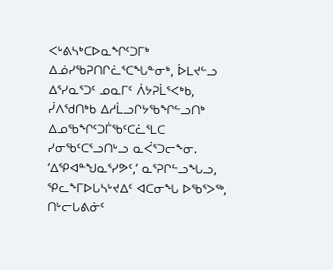ᐸᒡᕕᓴᒃᑕᐅᓇᖏᑦᑐᒥᒃ ᐃᓅᓯᖃᕈᑎᒋᓛᕐᑕᖓᓐᓂᒃ, ᐆᒪᔪᓪᓗ ᐃᕐᓯᓇᕐᑐᑦ ᓄᓇᒥᑦ ᐲᔭᕈᒫᕐᐸᒃᑲ, ᓰᐱᖁᑎᒃᑲ ᐃᓱᒫᓗᒋᔭᖃᖏᓪᓗᑎᒃ ᐃᓄᖃᖏᑦᑐᒦᖃᑦᑕᓛᕐᒪᑕ ᓯᓂᖃᑦᑕᕐᓗᑎᒡᓗ ᓇᐹᕐᑐᓕᖕᓂ.
‘ᐃᕿᐊᓐᖑᓇᕐᓯᕗᑦ,’ ᓇᕐᕈᒋᓪᓗᖓᓗ, ᕿᓚᖕᒥᐅᒐᓴᒡᔪᐃᑦ ᐊᑕᓂᖓ ᐅᖃᕐᐳᖅ, ᑎᒡᓕᒐᕕᓃᑦ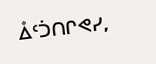ᐂᑦᑑᑎᒋᕙᓯ,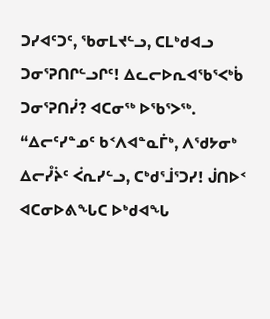ᑐᓯᐊᑦᑐᑦ, ᖃᓂᒪᔪᓪᓗ, ᑕᒪᒃᑯᐊᓗ ᑐᓂᕐᕈᑎᒋᓪᓗᒋᑦ! ᐃᓚᓕᐅᕆᐊᖃᕐᐸᒃᑳ ᑐᓂᕐᕈᑎᓰ? ᐊᑕᓂᖅ ᐅᖃᕐᐳᖅ.
“ᐃᓕᑦᓯᓐᓄᑦ ᑲᑉᐱᐊᓐᓇᒦᒃ, ᐱᖁᔭᓂᒃ ᐃᓕᓮᔩᑦ ᐹᕆᓯᓪᓗ, ᑕᒃᑯᕐᒨᕐᑐᓯ! ᒎᑎᐅᑉ ᐊᑕᓂᐅᕕᖓᑕ ᐅᒃᑯᐊᖓ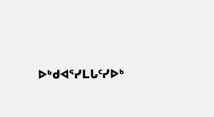ᐅᒃᑯᐊᕐᓯᒪᒐᑦᓯᐅᒃ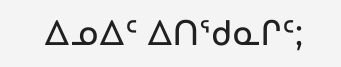ᐃᓄᐃᑦ ᐃᑎᖁᓇᒋᑦ;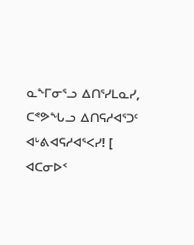ᓇᖕᒥᓂᕐᓗ ᐃᑎᕐᓯᒪᓇᓯ, ᑕᕝᕗᖓᓗ ᐃᑎᕋᓱᐊᕐᑐᑦ ᐊᒡᕕᐊᕋᓱᐊᕐᐸᓯ! [
ᐊᑕᓂᐅᑉ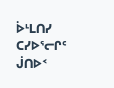ᐆᒻᒪᑎᓯ ᑕᓯᐅᕐᓕᒋᑦ ᒎᑎᐅᑉ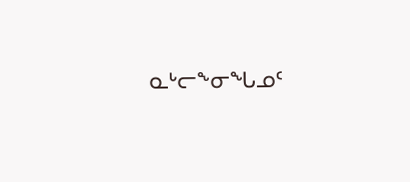ᓇᒡᓕᖕᓂᖓᓄᑦ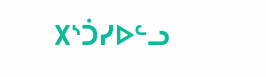᙭ᔅᑑᓯᐅᓪᓗ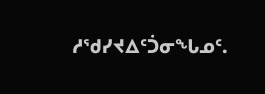ᓱᖁᓯᔪᐃᑦᑑᓂᖓᓄᑦ.